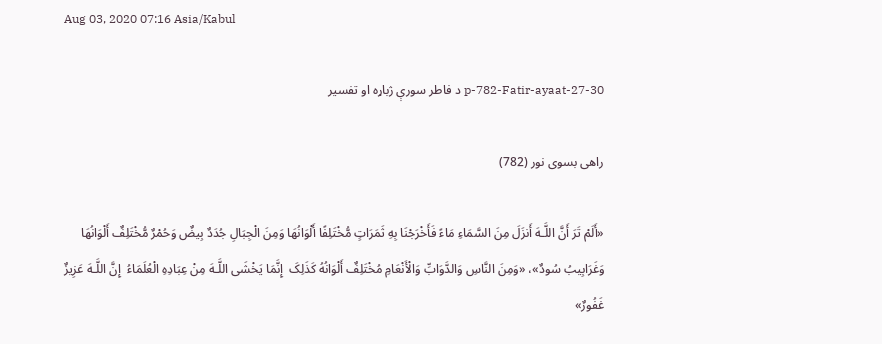Aug 03, 2020 07:16 Asia/Kabul

p-782-Fatir-ayaat-27-30 د فاطر سورې ژباړه او تفسیر

راهی بسوی نور (782)

«أَلَمْ تَرَ أَنَّ اللَّـهَ أَنزَلَ مِنَ السَّمَاءِ مَاءً فَأَخْرَجْنَا بِهِ ثَمَرَاتٍ مُّخْتَلِفًا أَلْوَانُهَا وَمِنَ الْجِبَالِ جُدَدٌ بِیضٌ وَحُمْرٌ مُّخْتَلِفٌ أَلْوَانُهَا وَغَرَابِیبُ سُودٌ»، «وَمِنَ النَّاسِ وَالدَّوَابِّ وَالْأَنْعَامِ مُخْتَلِفٌ أَلْوَانُهُ کَذَلِکَ  إِنَّمَا یَخْشَى اللَّـهَ مِنْ عِبَادِهِ الْعُلَمَاءُ  إِنَّ اللَّـهَ عَزِیزٌ غَفُورٌ»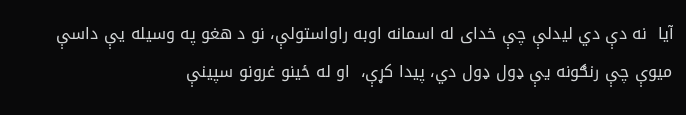آیا  نه دې دي لیدلې چې خدای له اسمانه اوبه راواستولې، نو د هغو په وسیله یې داسې میوې چې رنګونه یې ډول ډول دي، پیدا کړې،  او له ځینو غرونو سپینې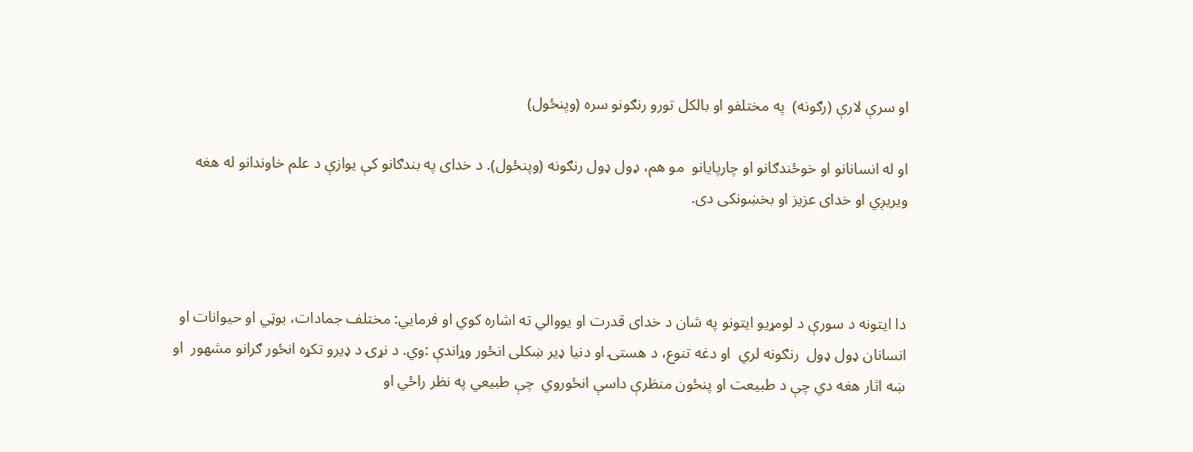او سرې لارې (رګونه)  په مختلفو او بالکل تورو رنګونو سره (وپنځول)

او له انسانانو او خوځندګانو او چارپایانو  مو هم، ډول ډول رنګونه (وپنځول). د خدای په بندګانو کې یوازې د علم خاوندانو له هغه ویریږي او خدای عزیز او بخښونکی دی.



دا ایتونه د سورې د لومړیو ایتونو په شان د خدای قدرت او یووالي ته اشاره کوي او فرمایي: مختلف جمادات، بوټي او حیوانات او انسانان ډول ډول  رنګونه لري  او دغه تنوع، د هستۍ او دنیا ډیر ښکلی انځور وړاندې :وي. د نړۍ د ډیرو تکړه انځور ګرانو مشهور  او ښه اثار هغه دي چې د طبیعت او پنځون منظرې داسې انځوروي  چې طبیعي په نظر راځي او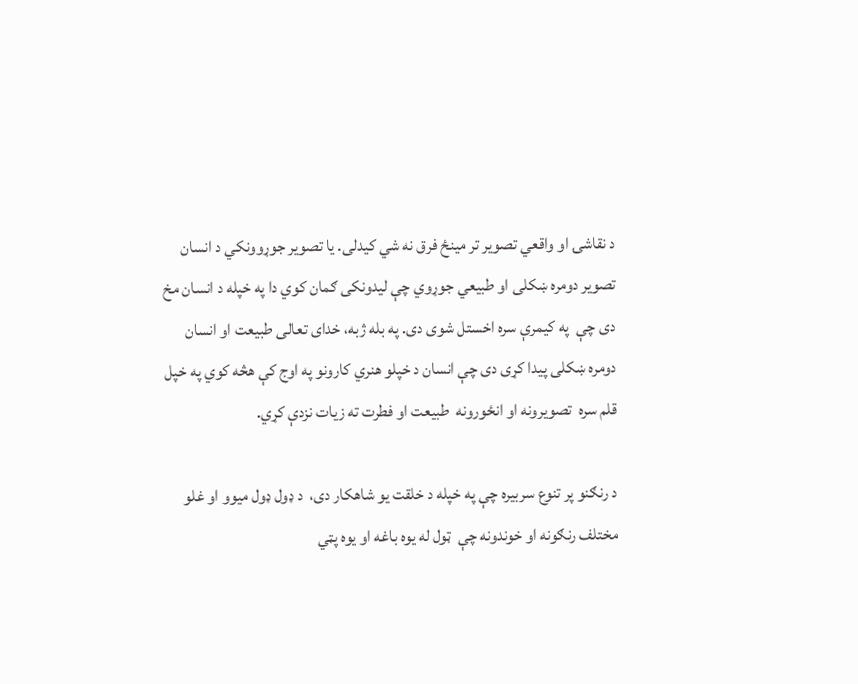د نقاشۍ او واقعي تصویر تر مینځ فرق نه شي کیدلی. یا تصویر جوړوونکي د انسان تصویر دومره ښکلی او طبیعي جوړوي چې لیدونکی ګمان کوي دا په خپله د انسان مخ دی چې  په کیمرې سره اخستل شوی دی. په بله ژبه، خدای تعالی طبیعت او انسان دومره ښکلی پيدا کړی دی چې انسان د خپلو هنري کارونو په اوج کې هڅه کوي په خپل قلم سره  تصویرونه او انځورونه  طبیعت او فطرت ته زیات نزدې کړي.

د رنګنو پر تنوع سربیره چې په خپله د خلقت یو شاهکار دی،  د ډول ډول میوو او غلو مختلف رنګونه او خوندونه چې  ټول له یوه باغه او یوه پټي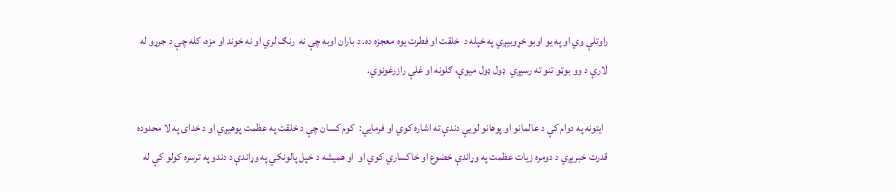راوتلې وي او په یو اوبو خړوبیږي په خپله د  خلقت او فطرت یوه معجزه ده. د باران اوبه چې نه  رنګ لري او نه خوند او مزه، کله چې د جرړو له لارې د وو بوټو تنو ته رسیږي  ډول ډول میوې، ګلونه او غلې رازرغونوي.

  ایتونه په دوام کې د عالمانو او پوهانو لویې دندې ته اشاره کوي او فرمایي:  کوم کسان چې د خلقت په عظمت پوهیږي او د خدای په لا محدوده قدرت خبریږي د دومره زیات عظمت په وړاندې خضوع او خاکساري کوي او  او همیشه د خپل پالونکي په وړاندې د دندو په ترسره کولو کې له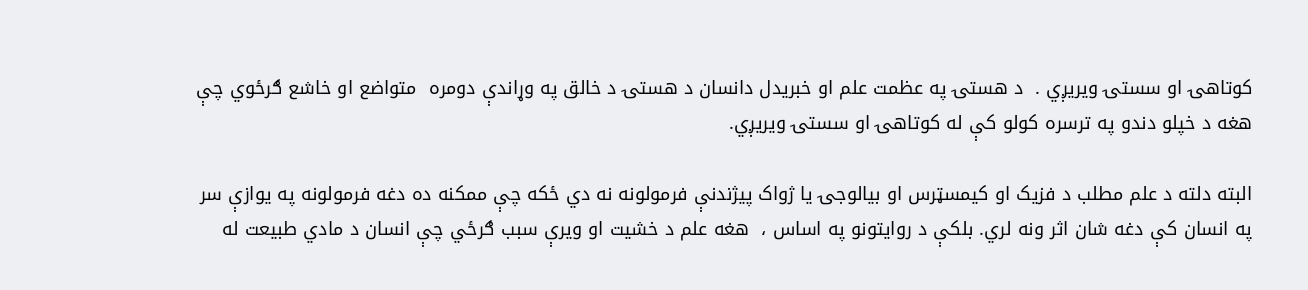کوتاهۍ او سستۍ ویریږي .  د هستۍ په عظمت علم او خبریدل دانسان د هستۍ د خالق په وړاندې دومره  متواضع او خاشع ګرځوي چې  هغه د خپلو دندو په ترسره کولو کې له کوتاهۍ او سستۍ ویریږي.

البته دلته د علم مطلب د فزیک او کیمسټرس او بیالوجۍ یا ژواک پیژندنې فرمولونه نه دي ځکه چې ممکنه ده دغه فرمولونه په یوازې سر  په انسان کې دغه شان اثر ونه لري. بلکې د روایتونو په اساس ،  هغه علم د خشیت او ویرې سبب ګرځي چې انسان د مادي طبیعت له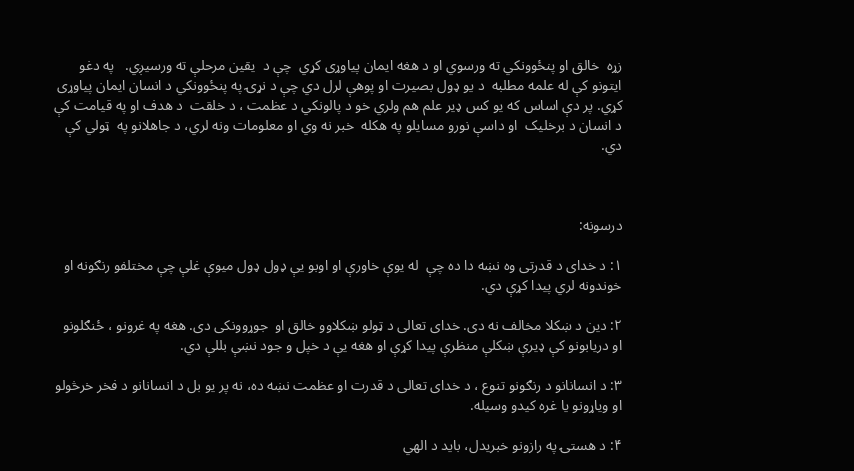زړه  خالق او پنځوونکي ته ورسوي او د هغه ایمان پیاوړی کړي  چې د  یقین مرحلې ته ورسیږي.   په دغو ایتونو کې له علمه مطلبه  د یو ډول بصیرت او پوهې لرل دي چې د نړۍ په پنځوونکي د انسان ایمان پیاوړی کړي. پر دې اساس که یو کس ډیر علم هم ولري خو د پالونکي د عظمت ، د خلقت  د هدف او په قیامت کې د انسان د برخلیک  او داسې نورو مسایلو په هکله  خبر نه وي او معلومات ونه لري، د جاهلانو په  ټولي کې دي.



درسونه:

۱: د خدای د قدرتی وه نښه دا ده چې  له یوې خاورې او اوبو یې ډول ډول میوې غلې چې مختلفو رنګونه او خوندونه لري پیدا کړې دي.

۲: دین د ښکلا مخالف نه دی. خدای تعالی د ټولو ښکلاوو خالق او  جوړوونکی دی. هغه په غرونو ، ځنګلونو او دریابونو کې ډيرې ښکلې منظرې پیدا کړې او هغه یې د خپل و جود نښې بللې دي.

۳: د انسانانو د رنګونو تنوع ، د خدای تعالی د قدرت او عظمت نښه ده، نه پر یو بل د انسانانو د فخر خرڅولو او ویاړونو یا غره کیدو وسیله.

۴: د هستۍ په رازونو خبریدل، باید د الهي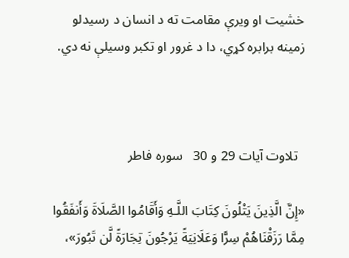خشیت او ویرې مقامت ته د انسان د رسیدلو  زمینه برابره کړي، دا د غرور او تکبر وسیلې نه دي.



  تلاوت آیات 29 و 30   سوره فاطر

«إِنَّ الَّذِینَ یَتْلُونَ کِتَابَ اللَّـهِ وَأَقَامُوا الصَّلَاةَ وَأَنفَقُوا مِمَّا رَزَقْنَاهُمْ سِرًّا وَعَلَانِیَةً یَرْجُونَ تِجَارَةً لَّن تَبُورَ»،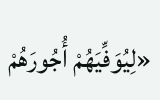«لِیُوَفِّیَهُمْ أُجُورَهُمْ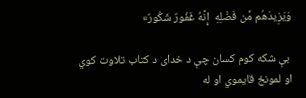وَیَزِیدَهُم مِّن فَضْلِهِ  إِنَّهُ غَفُورٌ شَکُورٌ»

 بې شکه کوم کسان چې د خدای د کتاب تلاوت کوي او لمونځ قایموي او له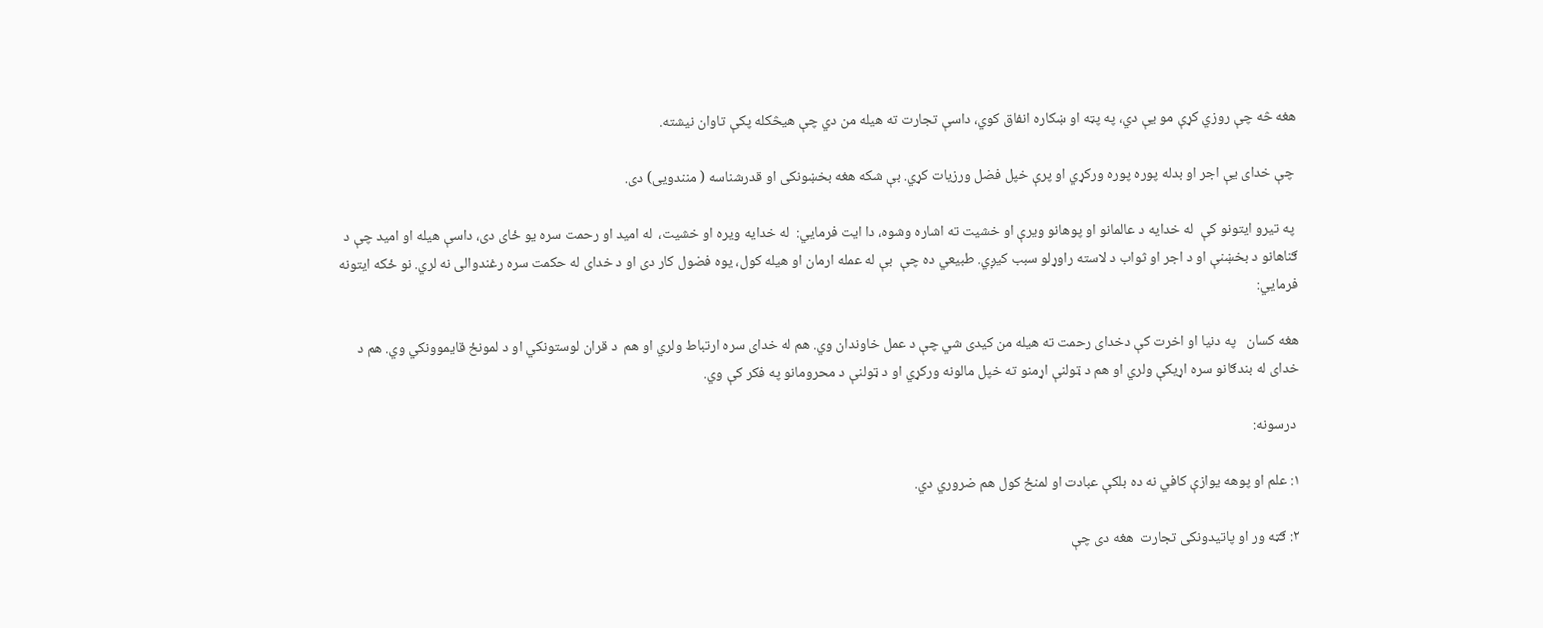هغه څه چې روزي کړې مو یې دي، په پټه او ښکاره انفاق کوي، داسې تجارت ته هیله من دي چې هیڅکله پکې تاوان نیشته.

 چې خدای یې اجر او بدله پوره پوره ورکړي او پرې خپل فضل ورزیات کړي. بې شکه هغه بخښونکی او قدرشناسه ( منندویی) دی.

 په تیرو ایتونو کې  له خدایه د عالمانو او پوهانو ویرې او خشیت ته اشاره وشوه، دا ایت فرمایي:  له خدایه ویره او خشیت،  له امید او رحمت سره یو ځای دی، داسې هیله او امید چې د ګناهانو د بخښنې او د اجر او ثواب د لاسته راوړلو سبب کیږي. طبیعي ده چې  بې له عمله ارمان او هیله کول، یوه فضول کار دی او د خدای له حکمت سره رغندوالی نه لري. نو ځکه ایتونه فرمایي:

هغه کسان   په دنیا او اخرت کې دخدای رحمت ته هیله من کیدی شي چې د عمل خاوندان وي. هم له خدای سره ارتباط ولري او هم  د قران لوستونکي او د لمونځ قایموونکي وي. هم د خدای له بندګانو سره اړیکې ولري او هم د ټولنې اړمنو ته خپل مالونه ورکړي او د ټولنې د محرومانو په فکر کې وي.

 درسونه:

۱: علم او پوهه یوازې کافي نه ده بلکې عبادت او لمنځ کول هم ضروري دي.

۲: ګټه ور او پاتیدونکی تجارت  هغه دی چې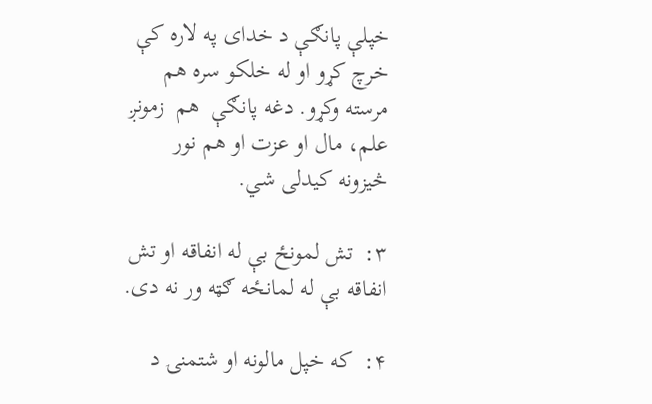خپلې پانګې د خدای په لاره کې خرچ کړو او له خلکو سره هم مرسته وکړو. دغه پانګې  هم  زمونږ علم، مال او عزت او هم نور څیزونه کیدلی شي.

۳:  تش لمونځ بې له انفاقه او تش انفاقه بې له لمانځه ګټه ور نه دی.

۴:  که خپل مالونه او شتمنۍ د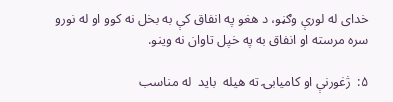خدای له لورې وګڼو، د هغو په انفاق کې به بخل نه کوو او له نورو سره مرسته او انفاق به په خپل تاوان نه وینو.

۵:  ژغورنې او کامیابۍ ته هیله  باید  له مناسب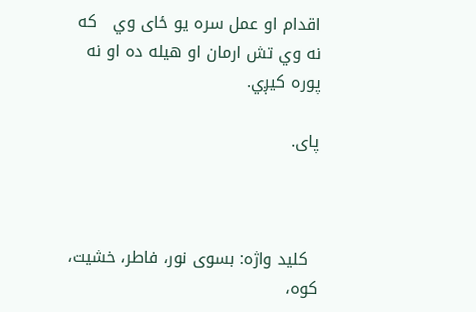اقدام او عمل سره یو ځای وي   که نه وي تش ارمان او هیله ده او نه پوره کیږي.

پای.



  کلید واژه: بسوی نور، فاطر، خشیت، کوه،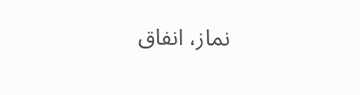نماز، انفاق